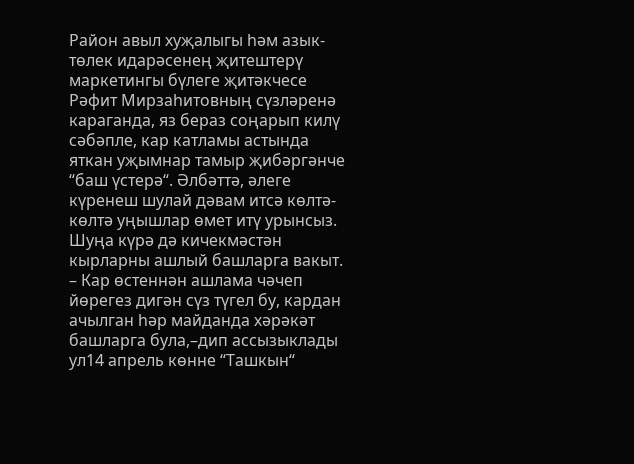Район авыл хуҗалыгы һәм азык-төлек идарәсенең җитештерү маркетингы бүлеге җитәкчесе Рәфит Мирзаһитовның сүзләренә караганда, яз бераз соңарып килү сәбәпле, кар катламы астында яткан уҗымнар тамыр җибәргәнче “баш үстерә“. Әлбәттә, әлеге күренеш шулай дәвам итсә көлтә-көлтә уңышлар өмет итү урынсыз. Шуңа күрә дә кичекмәстән кырларны ашлый башларга вакыт.
– Кар өстеннән ашлама чәчеп йөрегез дигән сүз түгел бу, кардан ачылган һәр майданда хәрәкәт башларга була,–дип ассызыклады ул14 апрель көнне “Ташкын“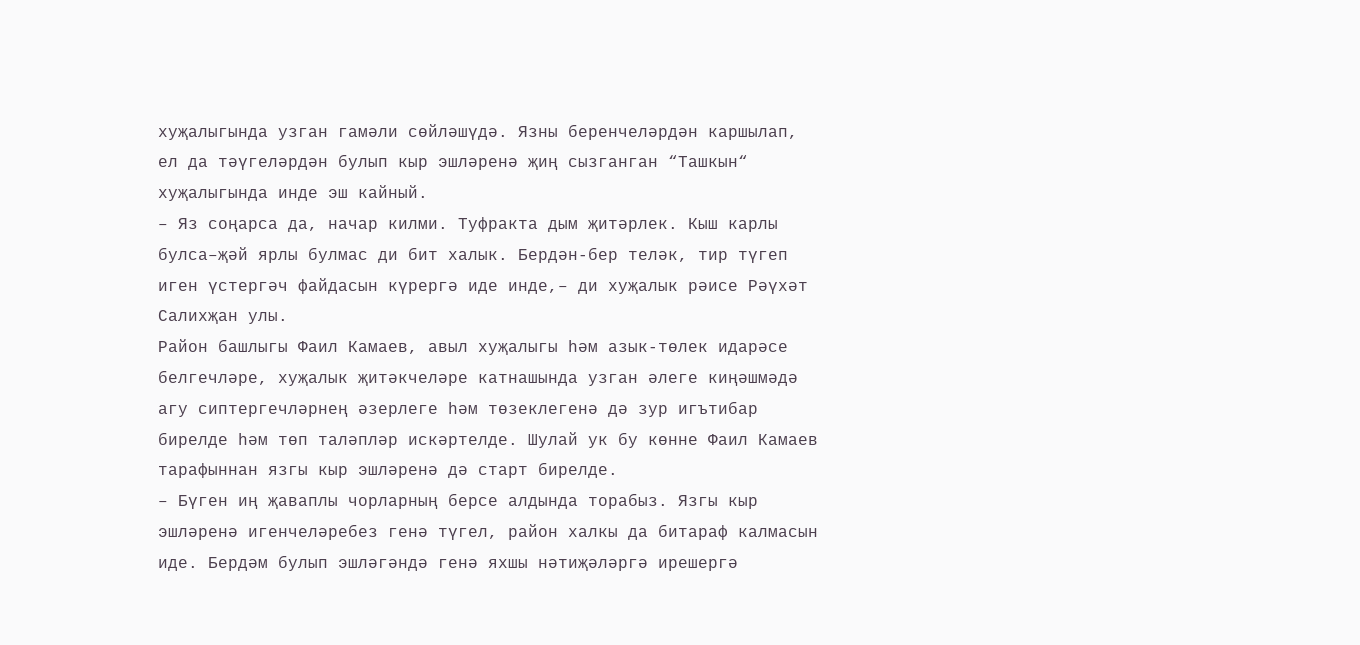хуҗалыгында узган гамәли сөйләшүдә. Язны беренчеләрдән каршылап, ел да тәүгеләрдән булып кыр эшләренә җиң сызганган “Ташкын“ хуҗалыгында инде эш кайный.
– Яз соңарса да, начар килми. Туфракта дым җитәрлек. Кыш карлы булса–җәй ярлы булмас ди бит халык. Бердән-бер теләк, тир түгеп иген үстергәч файдасын күрергә иде инде,– ди хуҗалык рәисе Рәүхәт Салихҗан улы.
Район башлыгы Фаил Камаев, авыл хуҗалыгы һәм азык-төлек идарәсе белгечләре, хуҗалык җитәкчеләре катнашында узган әлеге киңәшмәдә агу сиптергечләрнең әзерлеге һәм төзеклегенә дә зур игътибар бирелде һәм төп таләпләр искәртелде. Шулай ук бу көнне Фаил Камаев тарафыннан язгы кыр эшләренә дә старт бирелде.
– Бүген иң җаваплы чорларның берсе алдында торабыз. Язгы кыр эшләренә игенчеләребез генә түгел, район халкы да битараф калмасын иде. Бердәм булып эшләгәндә генә яхшы нәтиҗәләргә ирешергә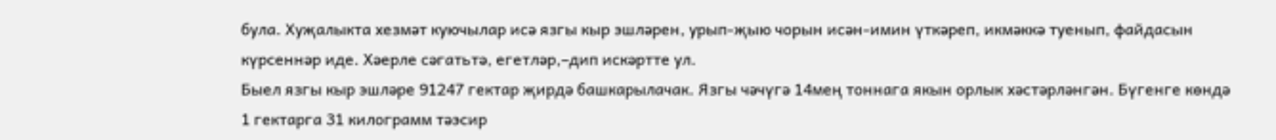була. Хуҗалыкта хезмәт куючылар исә язгы кыр эшләрен, урып-җыю чорын исән-имин үткәреп, икмәккә туенып, файдасын күрсеннәр иде. Хәерле сәгатьтә, егетләр,–дип искәртте ул.
Быел язгы кыр эшләре 91247 гектар җирдә башкарылачак. Язгы чәчүгә 14мең тоннага якын орлык хәстәрләнгән. Бүгенге көндә 1 гектарга 31 килограмм тәэсир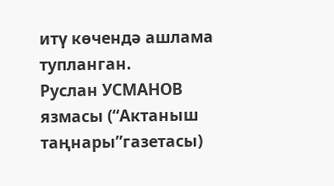итү көчендә ашлама тупланган.
Руслан УСМАНОВ язмасы (“Актаныш таңнары”газетасы)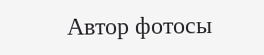Автор фотосы